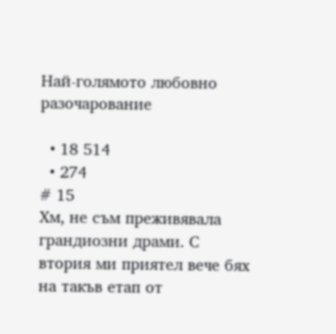Най-голямото любовно разочарование

  • 18 514
  • 274
# 15
Хм, не съм преживявала грандиозни драми. С втория ми приятел вече бях на такъв етап от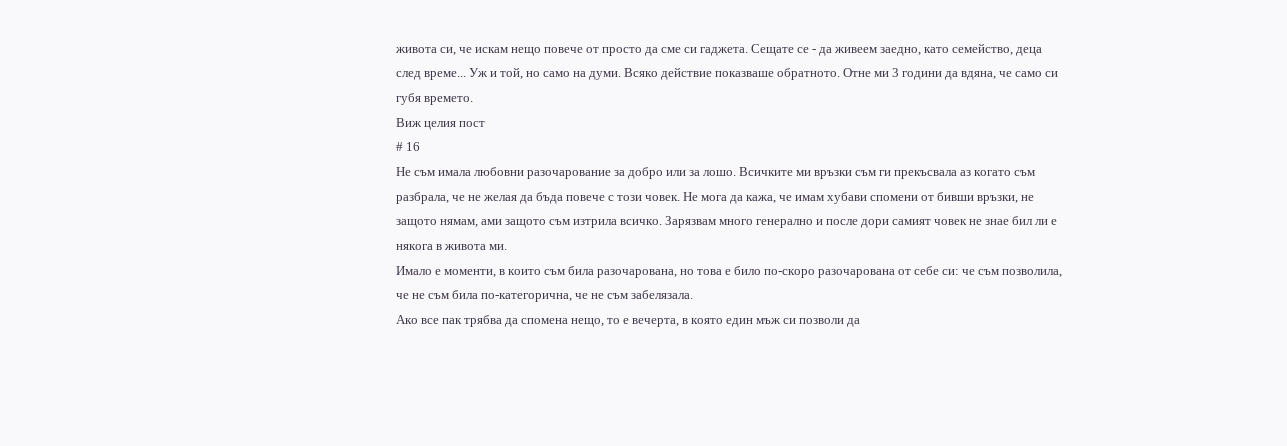живота си, че искам нещо повече от просто да сме си гаджета. Сещате се - да живеем заедно, като семейство, деца след време... Уж и той, но само на думи. Всяко действие показваше обратното. Отне ми 3 години да вдяна, че само си губя времето.
Виж целия пост
# 16
Не съм имала любовни разочарование за добро или за лошо. Всичките ми връзки съм ги прекъсвала аз когато съм разбрала, че не желая да бъда повече с този човек. Не мога да кажа, че имам хубави спомени от бивши връзки, не защото нямам, ами защото съм изтрила всичко. Зарязвам много генерално и после дори самият човек не знае бил ли е някога в живота ми.
Имало е моменти, в които съм била разочарована, но това е било по-скоро разочарована от себе си: че съм позволила, че не съм била по-категорична, че не съм забелязала.
Ако все пак трябва да спомена нещо, то е вечерта, в която един мъж си позволи да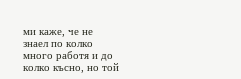ми каже, че не знаел по колко много работя и до колко късно, но той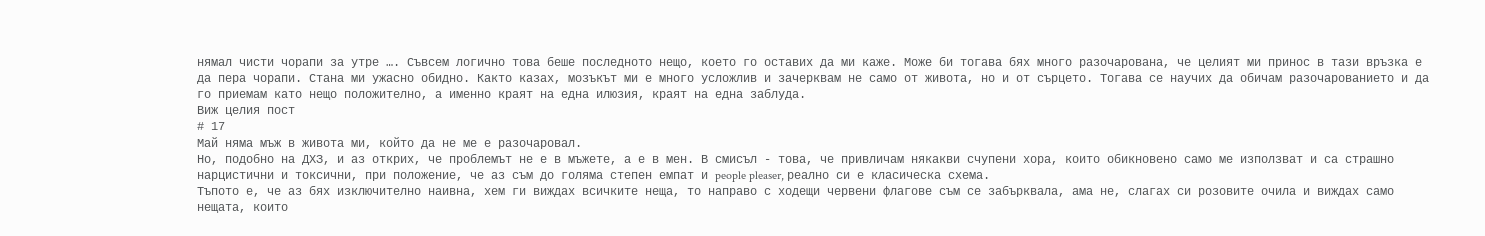нямал чисти чорапи за утре …. Съвсем логично това беше последното нещо, което го оставих да ми каже. Може би тогава бях много разочарована, че целият ми принос в тази връзка е да пера чорапи. Стана ми ужасно обидно. Както казах, мозъкът ми е много усложлив и зачерквам не само от живота, но и от сърцето. Тогава се научих да обичам разочарованието и да го приемам като нещо положително, а именно краят на една илюзия, краят на една заблуда.
Виж целия пост
# 17
Май няма мъж в живота ми, който да не ме е разочаровал.
Но, подобно на ДХЗ, и аз открих, че проблемът не е в мъжете, а е в мен. В смисъл - това, че привличам някакви счупени хора, които обикновено само ме използват и са страшно нарцистични и токсични, при положение, че аз съм до голяма степен емпат и people pleaser, реално си е класическа схема.
Тъпото е, че аз бях изключително наивна, хем ги виждах всичките неща, то направо с ходещи червени флагове съм се забърквала, ама не, слагах си розовите очила и виждах само нещата, които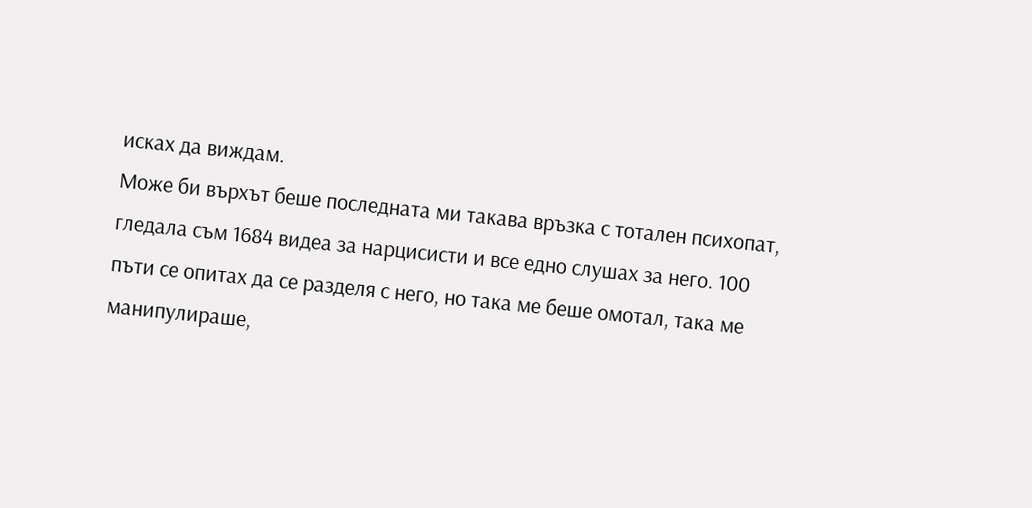исках да виждам.
Може би върхът беше последната ми такава връзка с тотален психопат, гледала съм 1684 видеа за нарцисисти и все едно слушах за него. 100 пъти се опитах да се разделя с него, но така ме беше омотал, така ме манипулираше,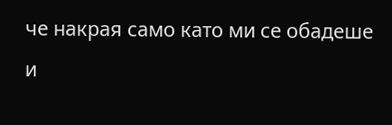че накрая само като ми се обадеше и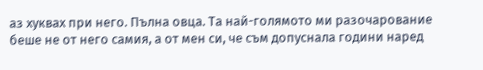аз хуквах при него. Пълна овца. Та най-голямото ми разочарование беше не от него самия, а от мен си, че съм допуснала години наред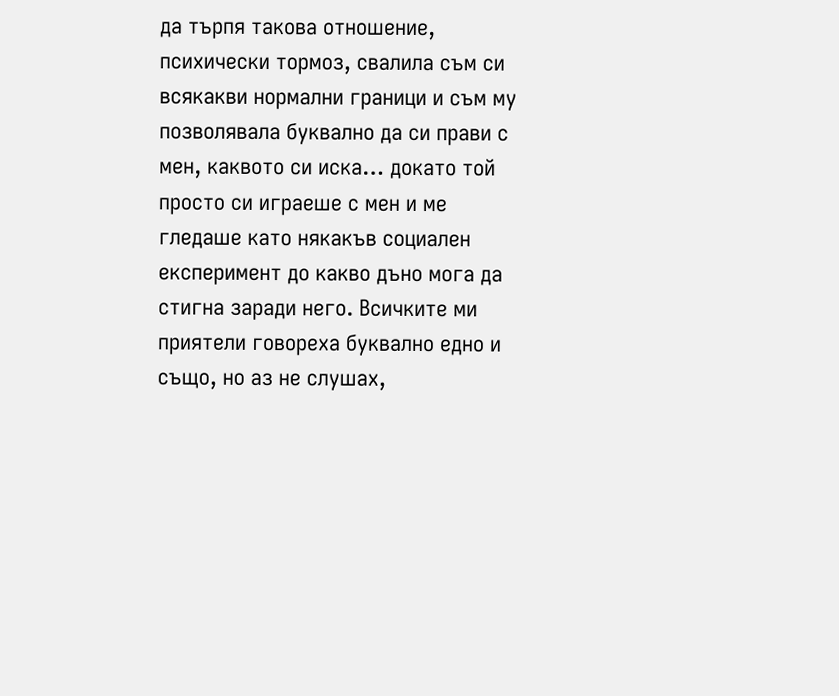да търпя такова отношение, психически тормоз, свалила съм си всякакви нормални граници и съм му позволявала буквално да си прави с мен, каквото си иска… докато той просто си играеше с мен и ме гледаше като някакъв социален експеримент до какво дъно мога да стигна заради него. Всичките ми приятели говореха буквално едно и също, но аз не слушах,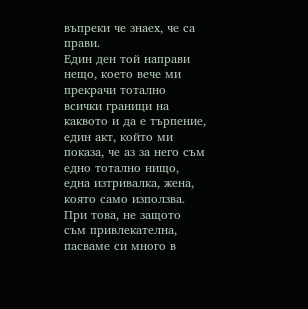въпреки че знаех, че са прави.
Един ден той направи нещо, което вече ми прекрачи тотално всички граници на каквото и да е търпение, един акт, който ми показа, че аз за него съм едно тотално нищо, една изтривалка, жена, която само използва. При това, не защото съм привлекателна, пасваме си много в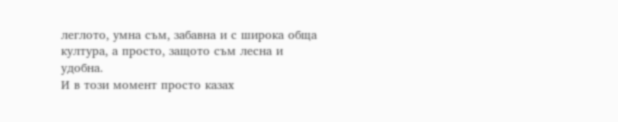леглото, умна съм, забавна и с широка обща култура, а просто, защото съм лесна и удобна.
И в този момент просто казах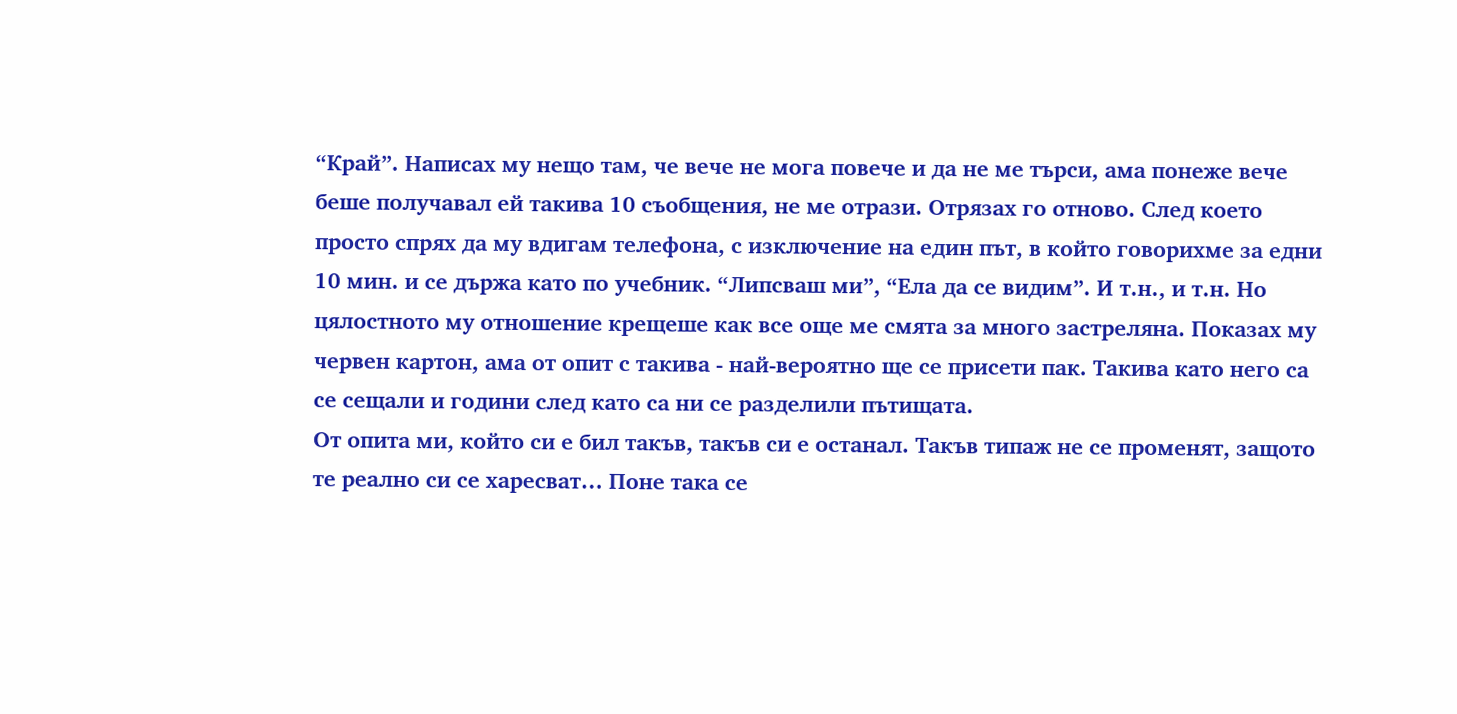“Край”. Написах му нещо там, че вече не мога повече и да не ме търси, ама понеже вече беше получавал ей такива 10 съобщения, не ме отрази. Отрязах го отново. След което просто спрях да му вдигам телефона, с изключение на един път, в който говорихме за едни 10 мин. и се държа като по учебник. “Липсваш ми”, “Ела да се видим”. И т.н., и т.н. Но цялостното му отношение крещеше как все още ме смята за много застреляна. Показах му червен картон, ама от опит с такива - най-вероятно ще се присети пак. Такива като него са се сещали и години след като са ни се разделили пътищата.
От опита ми, който си е бил такъв, такъв си е останал. Такъв типаж не се променят, защото те реално си се харесват… Поне така се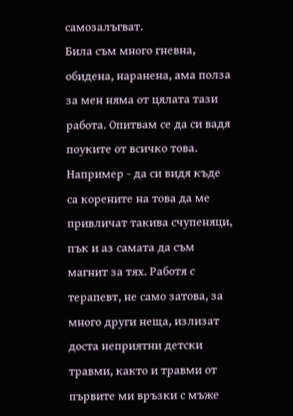самозалъгват.
Била съм много гневна, обидена, наранена, ама полза за мен няма от цялата тази работа. Опитвам се да си вадя поуките от всичко това. Например - да си видя къде са корените на това да ме привличат такива счупеняци, пък и аз самата да съм магнит за тях. Работя с терапевт, не само затова, за много други неща, излизат доста неприятни детски травми, както и травми от първите ми връзки с мъже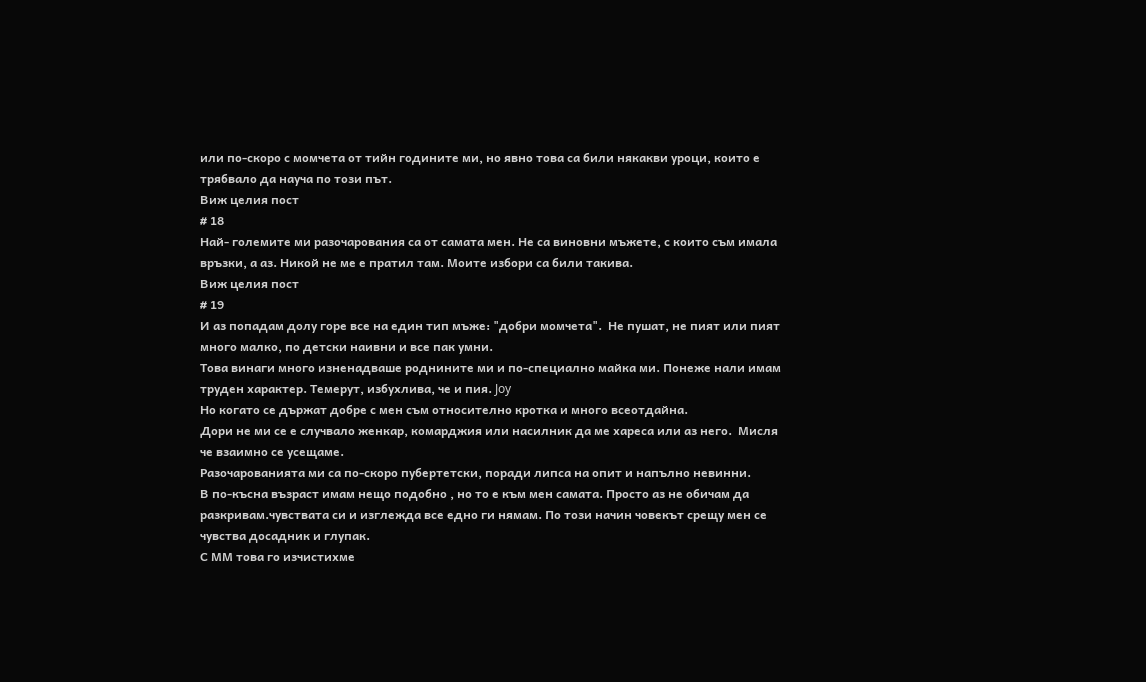или по-скоро с момчета от тийн годините ми, но явно това са били някакви уроци, които е трябвало да науча по този път.
Виж целия пост
# 18
Най- големите ми разочарования са от самата мен. Не са виновни мъжете, с които съм имала връзки, а аз. Никой не ме е пратил там. Моите избори са били такива.
Виж целия пост
# 19
И аз попадам долу горе все на един тип мъже: "добри момчета".  Не пушат, не пият или пият много малко, по детски наивни и все пак умни.
Това винаги много изненадваше роднините ми и по-специално майка ми. Понеже нали имам труден характер. Темерут, избухлива, че и пия. Joy
Но когато се държат добре с мен съм относително кротка и много всеотдайна.
Дори не ми се е случвало женкар, комарджия или насилник да ме хареса или аз него.  Мисля че взаимно се усещаме.
Разочарованията ми са по-скоро пубертетски, поради липса на опит и напълно невинни.
В по-късна възраст имам нещо подобно , но то е към мен самата. Просто аз не обичам да разкривам.чувствата си и изглежда все едно ги нямам. По този начин човекът срещу мен се чувства досадник и глупак.
С ММ това го изчистихме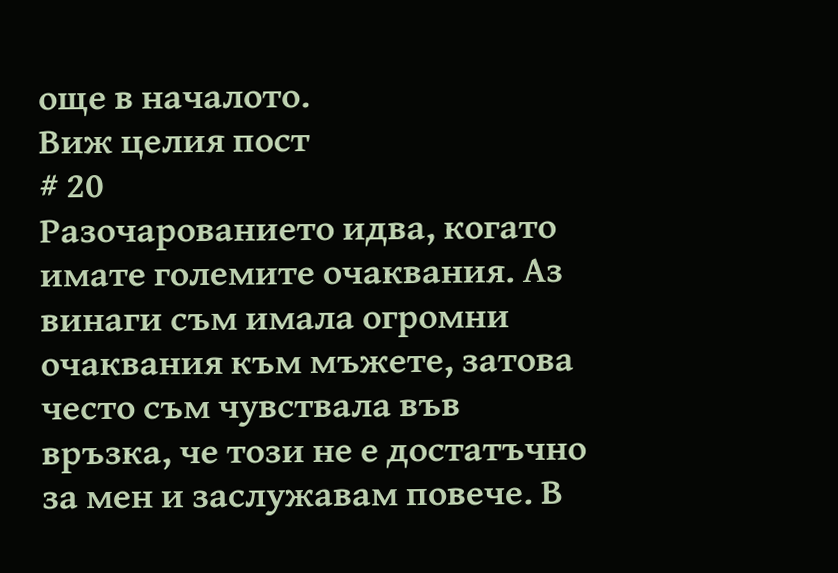още в началото.
Виж целия пост
# 20
Разочарованието идва, когато имате големите очаквания. Аз винаги съм имала огромни очаквания към мъжете, затова често съм чувствала във връзка, че този не е достатъчно за мен и заслужавам повече. В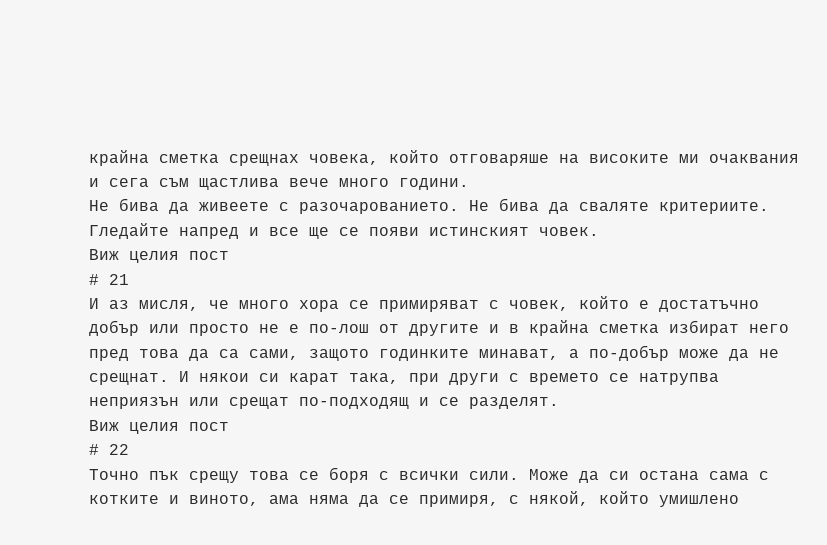крайна сметка срещнах човека, който отговаряше на високите ми очаквания и сега съм щастлива вече много години.
Не бива да живеете с разочарованието. Не бива да сваляте критериите. Гледайте напред и все ще се появи истинският човек.
Виж целия пост
# 21
И аз мисля, че много хора се примиряват с човек, който е достатъчно добър или просто не е по-лош от другите и в крайна сметка избират него пред това да са сами, защото годинките минават, а по-добър може да не срещнат. И някои си карат така, при други с времето се натрупва неприязън или срещат по-подходящ и се разделят.
Виж целия пост
# 22
Точно пък срещу това се боря с всички сили. Може да си остана сама с котките и виното, ама няма да се примиря, с някой, който умишлено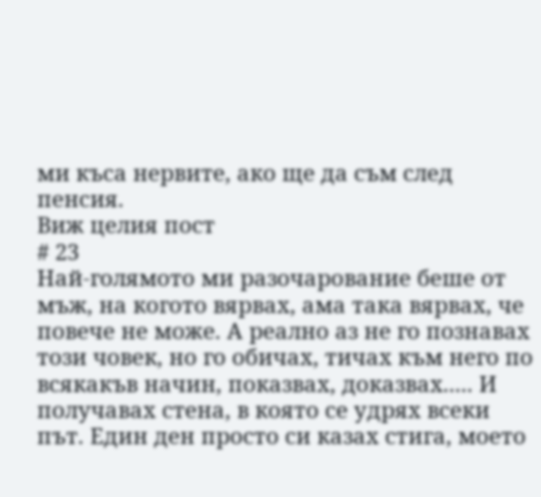ми къса нервите, ако ще да съм след пенсия.
Виж целия пост
# 23
Най-голямото ми разочарование беше от мъж, на когото вярвах, ама така вярвах, че повече не може. А реално аз не го познавах този човек, но го обичах, тичах към него по всякакъв начин, показвах, доказвах..... И получавах стена, в която се удрях всеки път. Един ден просто си казах стига, моето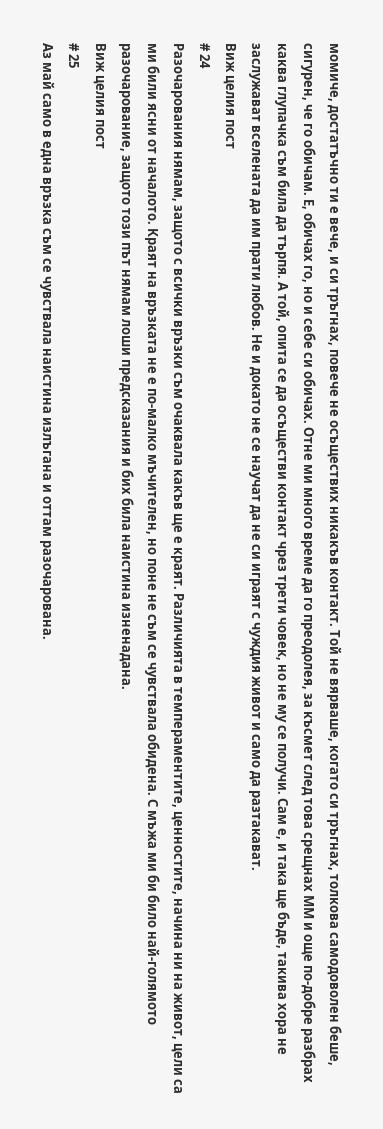момиче, достатъчно ти е вече, и си тръгнах, повече не осъществих никакъв контакт. Той не вярваше, когато си тръгнах, толкова самодоволен беше, сигурен, че го обичам. Е, обичах го, но и себе си обичах. Отне ми много време да го преодолея, за късмет след това срещнах ММ и още по-добре разбрах каква глупачка съм била да търпя. А той, опита се да осъществи контакт чрез трети човек, но не му се получи. Сам е, и така ще бъде, такива хора не заслужават вселената да им прати любов. Не и докато не се научат да не си играят с чуждия живот и само да разтакават.
Виж целия пост
# 24
Разочарования нямам, защото с всички връзки съм очаквала какъв ще е краят. Различията в темпераментите, ценностите, начина ни на живот, цели са ми били ясни от началото. Краят на връзката не е по-малко мъчителен, но поне не съм се чувствала обидена. С мъжа ми би било най-голямото разочарование, защото този път нямам лоши предсказания и бих била наистина изненадана.
Виж целия пост
# 25
Аз май само в една връзка съм се чувствала наистина излъгана и оттам разочарована.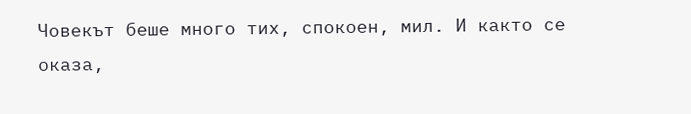Човекът беше много тих, спокоен, мил. И както се оказа,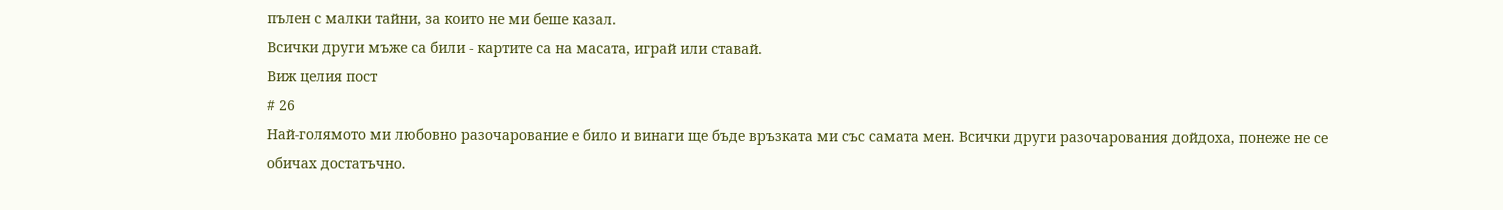пълен с малки тайни, за които не ми беше казал.
Всички други мъже са били - картите са на масата, играй или ставай.
Виж целия пост
# 26
Най-голямото ми любовно разочарование е било и винаги ще бъде връзката ми със самата мен. Всички други разочарования дойдоха, понеже не се обичах достатъчно.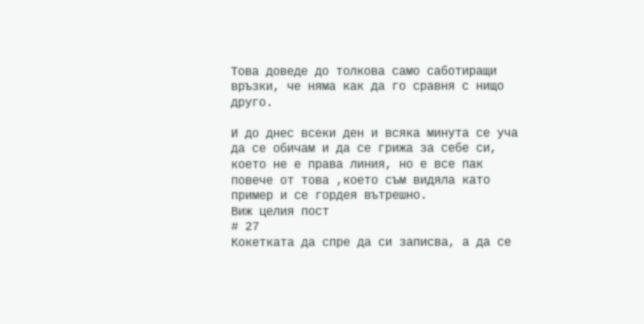Това доведе до толкова само саботиращи връзки, че няма как да го сравня с нищо друго.

И до днес всеки ден и всяка минута се уча да се обичам и да се грижа за себе си, което не е права линия, но е все пак повече от това ,което съм видяла като пример и се гордея вътрешно.
Виж целия пост
# 27
Кокетката да спре да си записва, а да се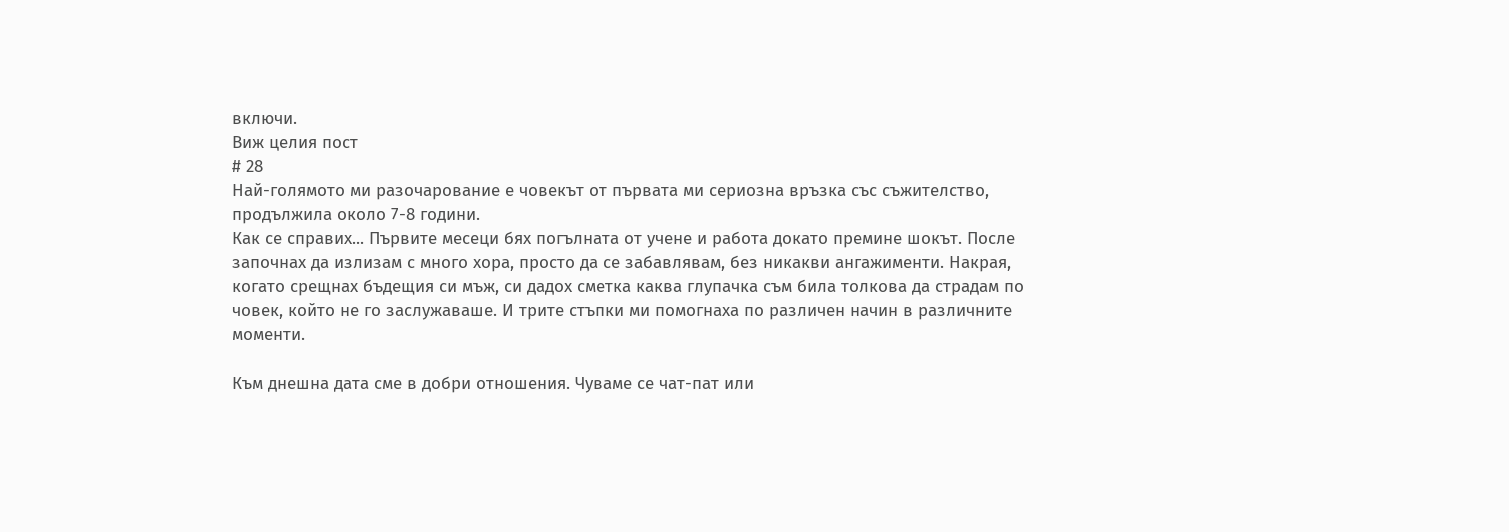включи.
Виж целия пост
# 28
Най-голямото ми разочарование е човекът от първата ми сериозна връзка със съжителство, продължила около 7-8 години.
Как се справих... Първите месеци бях погълната от учене и работа докато премине шокът. После започнах да излизам с много хора, просто да се забавлявам, без никакви ангажименти. Накрая, когато срещнах бъдещия си мъж, си дадох сметка каква глупачка съм била толкова да страдам по човек, който не го заслужаваше. И трите стъпки ми помогнаха по различен начин в различните моменти.

Към днешна дата сме в добри отношения. Чуваме се чат-пат или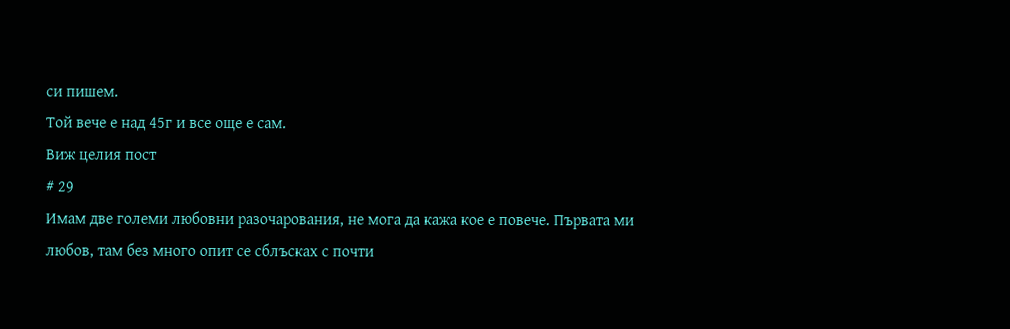си пишем.
Той вече е над 45г и все още е сам.
Виж целия пост
# 29
Имам две големи любовни разочарования, не мога да кажа кое е повече. Първата ми любов, там без много опит се сблъсках с почти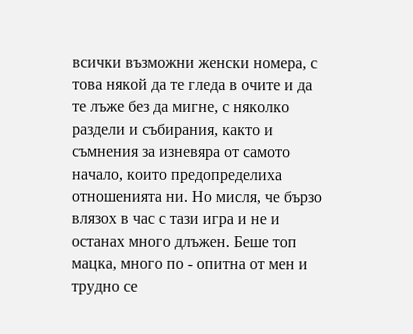всички възможни женски номера, с това някой да те гледа в очите и да те лъже без да мигне, с няколко раздели и събирания, както и съмнения за изневяра от самото начало, които предопределиха отношенията ни. Но мисля, че бързо влязох в час с тази игра и не и останах много длъжен. Беше топ мацка, много по - опитна от мен и трудно се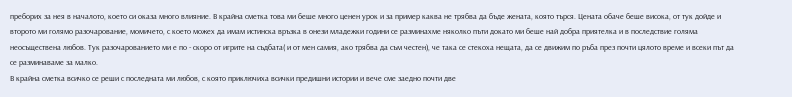преборих за нея в началото, което си оказа много влияние. В крайна сметка това ми беше много ценен урок и за пример каква не трябва да бъде жената, която търся. Цената обаче беше висока, от тук дойде и второто ми голямо разочарование, момичето, с което можех да имам истинска връзка в онези младежки години се разминахме няколко пъти докато ми беше най добра приятелка и в последствие голяма неосъществена любов. Тук разочарованието ми е по - скоро от игрите на съдбата( и от мен самия, ако трябва да съм честен), че така се стекоха нещата, да се движим по ръба през почти цялото време и всеки път да се разминаваме за малко.
В крайна сметка всичко се реши с последната ми любов, с която приключиха всички предишни истории и вече сме заедно почти две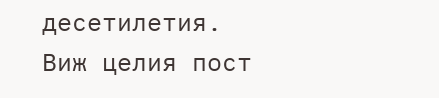десетилетия.
Виж целия пост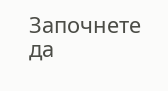Започнете да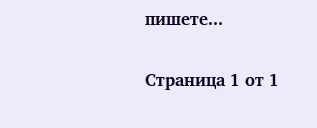пишете...

Страница 1 от 1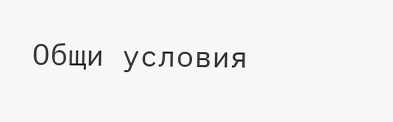Общи условия